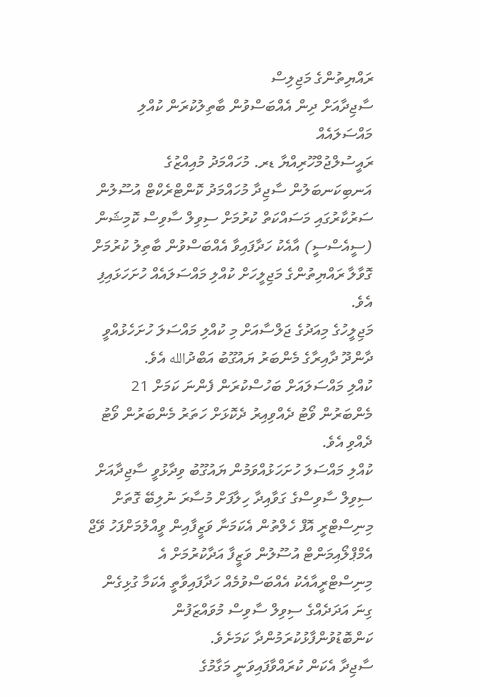ރައްޔިތުންގެ މަޖިލިސް
ސާޖިދާއަށް ދިން އެއްބަސްވުން ބާތިލުކުރަން ކުއްލި މައްސަލައެއް
ރައީސުލްޖުމްހޫރިއްޔާ ޑރ. މުހައްމަދު މުއިއްޒުގެ އަނބިކަނބަލުން ސާޖިދާ މުހައްމަދު ކޮންޓްރެކްޓް އުސޫލުން ސަރުކާރުގައި މަސައްކަތް ކުރުމަށް ސިވިލް ސާވިސް ކޮމިޝަން (ސީއެސްސީ) އާއެކު ހަދާފައިވާ އެއްބަސްވުން ބާތިލު ކުރުމަށް ގޮވާލާ ރައްޔިތުންގެ މަޖިލީހަށް ކުއްލި މައްސަލައެއް ހުށަހަޅައިފި އެވެ.
މަޖިލީހުގެ މިއަދުގެ ޖަލްސާއަށް މި ކުއްލި މައްސަލަ ހުށަހެޅުއްވީ ދާންދޫ ދާއިރާގެ މެންބަރު ޔައުގޫބު އަބްދުالله އެވެ.
ކުއްލި މައްސަލައަށް ބަހުސްކުރަން ފެންނަ ކަމަށް 21 މެންބަރުން ވޯޓު ދެއްވިއިރު ދެކޮޅަށް ހަތަރު މެންބަރުން ވޯޓު ދެއްވި އެވެ.
ކުއްލި މައްސަލަ ހުށަހަޅުއްވަމުން ޔައުގޫބު ވިދާޅުވީ ސާޖިދާއަށް ސިވިލް ސާވިސްގެ ގަވާއިދާ ހިލާފަށް މުސާރަ ނުލިބޭ ގޮތަށް މިނިސްޓްރީ އޮފް ހެލްތުން އެކަމަނާ ވަޒީފާއިން ވީއްލުމަށްފަހު ވޭޖް އެމްޕްލޯއިމަންޓް އުސޫލުން ވަޒީފާ އަދާކުރުމަށް އެ މިނިސްޓްރީއާއެކު އެއްބަސްވުމެއް ހަދާފައިވާތީ އެކަމާ ގުޅިގެން ގިނަ އަދަދެއްގެ ސިވިލް ސާވިސް މުވައްޒަފުން ކަންބޮޑުވުންފާޅުކުރަމުންދާ ކަމަށެވެ.
ސާޖިދާ އެކަން ކުރައްވާފައިވަނީ މަގާމުގެ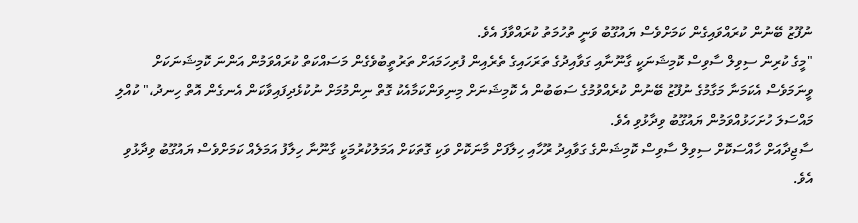ނުފޫޒު ބޭނުން ކުރައްވައިގެން ކަމަށްވެސް ޔައުގޫބު ވަނީ ތުހުމަތު ކުރައްވާފަ އެވެ.
"މީގެ ކުރިން ސިވިލް ސާވިސް ކޮމިޝަނަކީ ގާނޫނާއި ގަވާއިދުގެ ތަރަހައިގެ ތެރެއިން ފުރިހަމައަށް ތަރުތީބުވެގެން މަސައްކަތް ކުރައްވަމުން އަންނަ ކޮމިޝަނަކަށް ވީނަމަވެސް އެކަމަނާ މަގާމުގެ ނުފޫޒު ބޭނުން ކުރެއްވުމުގެ ސަބަބުން އެ ކޮމިޝަނަށް މިނިވަންކަމާއެކު ގޮތް ނިންމުމަށް ނުކުޅެދިފައިވާކަން އެނގެން އޮތް ހިނދު،" ކުއްލި މައްސަލަ ހުށަހަޅުއްވަމުން ޔައުގޫބު ވިދާޅުވި އެވެ.
ސާޖިދާއަށް ހާއްސަކޮށް ސިވިލް ސާވިސް ކޮމިޝަންގެ ގަވާއިދު ރޫހާއި ހިލާފަށް މާނަކޮށް ވަކި ގޮތަކަށް އަމަލުކުރުމަކީ ގާނޫނާ ހިލާފު އަމަލެއް ކަމަށްވެސް ޔައުގޫބު ވިދާޅުވި އެވެ.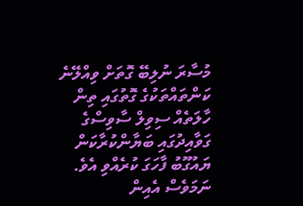މުސާރަ ނުލިބޭ ގޮތަށް ވިއްލޭނެ ކަންތައްތަކުގެ ގޮތުގައި ތިން ހާލަތެއް ސިވިލް ސާވިސްގެ ގަވާއިދުގައި ބަޔާންކުރާކަން ޔައުގޫބު ފާހަގަ ކުރެއްވި އެވެ. ނަމަވެސް އެއިން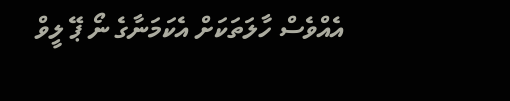އެއްވެސް ހާލަތަކަށް އެކަމަނާގެ ނޯ ޕޭ ލީވް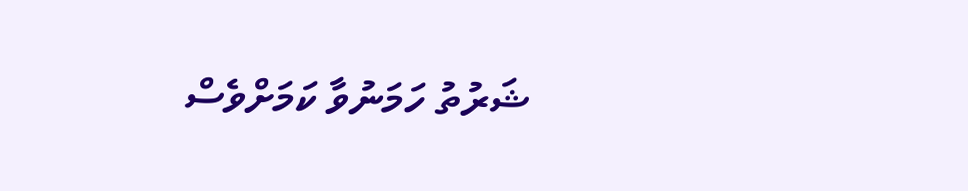ޝަރުތު ހަމަނުވާ ކަމަށްވެސް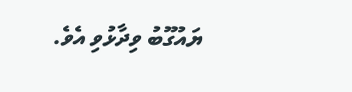ޔައުގޫބު ވިދާޅުވި އެވެ.